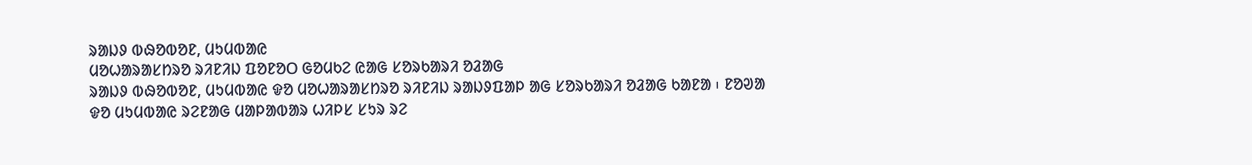ᱨᱟᱡᱽ ᱵᱷᱚᱵᱚᱱ, ᱢᱩᱢᱵᱟᱭ
ᱢᱚᱦᱟᱨᱟᱥᱴᱨᱚ ᱨᱤᱱᱤᱡ ᱯᱚᱱᱚᱛ ᱜᱚᱢᱠᱮ ᱭᱟᱜ ᱥᱚᱨᱠᱟᱨᱤ ᱚᱲᱟᱜ
ᱨᱟᱡᱽ ᱵᱷᱚᱵᱚᱱ, ᱢᱩᱢᱵᱟᱭ ᱫᱚ ᱢᱚᱦᱟᱨᱟᱥᱴᱨᱚ ᱨᱤᱱᱤᱡ ᱨᱟᱡᱽᱯᱟᱞ ᱟᱜ ᱥᱚᱨᱠᱟᱨᱤ ᱚᱲᱟᱜ ᱠᱟᱱᱟ ᱾ ᱱᱚᱣᱟ ᱫᱚ ᱢᱩᱢᱵᱟᱭ ᱨᱮᱱᱟᱜ ᱢᱟᱞᱟᱵᱟᱨ ᱦᱤᱞᱥ ᱥᱩᱨ ᱨᱮ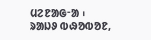ᱢᱮᱱᱟᱜᱼᱟ ᱾
ᱨᱟᱡᱽ ᱵᱷᱚᱵᱚᱱ,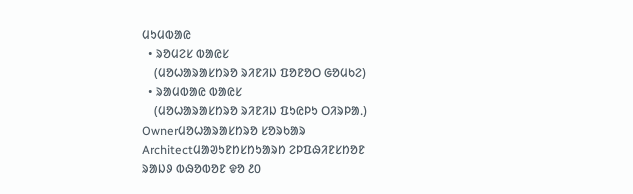ᱢᱩᱢᱵᱟᱭ
  • ᱨᱚᱢᱮᱥ ᱵᱟᱭᱥ
    (ᱢᱚᱦᱟᱨᱟᱥᱴᱨᱚ ᱨᱤᱱᱤᱡ ᱯᱚᱱᱚᱛ ᱜᱚᱢᱠᱮ)
  • ᱨᱟᱢᱵᱟᱭ ᱵᱟᱭᱥ
    (ᱢᱚᱦᱟᱨᱟᱥᱴᱨᱚ ᱨᱤᱱᱤᱡ ᱯᱩᱭᱞᱩ ᱛᱤᱨᱞᱟᱹ)
Ownerᱢᱚᱦᱟᱨᱟᱥᱴᱨᱚ ᱥᱚᱨᱠᱟᱨ
Architectᱢᱟᱣᱩᱱᱴᱥᱴᱩᱟᱨᱴ ᱮᱞᱯᱷᱤᱱᱥᱴᱚᱱ
ᱨᱟᱡᱽ ᱵᱷᱚᱵᱚᱱ ᱫᱚ ᱒᱐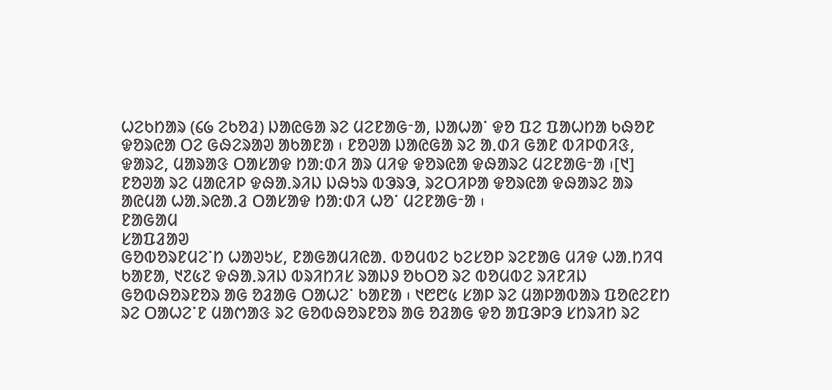ᱦᱮᱠᱴᱟᱨ (᱔᱙ ᱮᱠᱚᱲ) ᱡᱟᱭᱜᱟ ᱨᱮ ᱢᱮᱱᱟᱜᱼᱟ, ᱡᱟᱦᱟᱸ ᱫᱚ ᱯᱮ ᱯᱟᱦᱴᱟ ᱠᱷᱚᱱ ᱫᱚᱨᱭᱟ ᱛᱮ ᱜᱷᱮᱨᱟᱣ ᱟᱠᱟᱱᱟ ᱾ ᱱᱚᱣᱟ ᱡᱟᱭᱜᱟ ᱨᱮ ᱟᱹᱰᱤ ᱜᱟᱱ ᱵᱤᱞᱰᱤᱝ, ᱫᱟᱨᱮ, ᱢᱟᱨᱟᱝ ᱛᱟᱥᱟᱫ ᱴᱟᱺᱰᱤ ᱟᱨ ᱢᱤᱫ ᱫᱚᱨᱭᱟ ᱫᱷᱟᱨᱮ ᱢᱮᱱᱟᱜᱼᱟ ᱾[᱑] ᱱᱚᱣᱟ ᱨᱮ ᱢᱟᱭᱤᱞ ᱫᱷᱟᱹᱨᱤᱡ ᱡᱷᱩᱨ ᱵᱳᱨᱳ, ᱨᱮᱛᱤᱞᱟ ᱫᱚᱨᱭᱟ ᱫᱷᱟᱨᱮ ᱟᱨ ᱟᱭᱢᱟ ᱦᱟᱹᱨᱭᱟᱹᱲ ᱛᱟᱥᱟᱫ ᱴᱟᱺᱰᱤ ᱦᱚᱸ ᱢᱮᱱᱟᱜᱼᱟ ᱾
ᱱᱟᱜᱟᱢ
ᱥᱟᱯᱲᱟᱣ
ᱜᱚᱵᱚᱨᱱᱢᱮᱸᱴ ᱦᱟᱣᱩᱥ, ᱱᱟᱜᱟᱢᱤᱭᱟᱹ ᱵᱚᱢᱵᱮ ᱠᱮᱥᱚᱞ ᱨᱮᱱᱟᱜ ᱢᱤᱫ ᱦᱟᱹᱴᱤᱧ ᱠᱟᱱᱟ, ᱑᱗᱕᱗ ᱫᱷᱟᱹᱨᱤᱡ ᱵᱨᱤᱴᱤᱥ ᱨᱟᱡᱽ ᱚᱠᱛᱚ ᱨᱮ ᱵᱚᱢᱵᱮ ᱨᱤᱱᱤᱡ ᱜᱚᱵᱷᱚᱨᱱᱚᱨ ᱟᱜ ᱚᱲᱟᱜ ᱛᱟᱦᱮᱸ ᱠᱟᱱᱟ ᱾ ᱑᱘᱘᱕ ᱥᱟᱞ ᱨᱮ ᱢᱟᱞᱟᱵᱟᱨ ᱯᱚᱭᱮᱱᱴ ᱨᱮ ᱛᱟᱦᱮᱸᱱ ᱢᱟᱬᱟᱝ ᱨᱮ ᱜᱚᱵᱷᱚᱨᱱᱚᱨ ᱟᱜ ᱚᱲᱟᱜ ᱫᱚ ᱟᱯᱳᱞᱳ ᱥᱴᱨᱤᱴ ᱨᱮ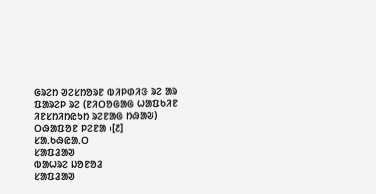ᱜᱨᱮᱴ ᱣᱮᱥᱴᱚᱨᱱ ᱵᱤᱞᱰᱤᱝ ᱨᱮ ᱟᱨ ᱯᱟᱨᱮᱞ ᱨᱮ (ᱱᱤᱛᱚᱜᱟᱜ ᱦᱟᱯᱠᱤᱱ ᱤᱱᱥᱴᱤᱴᱭᱩᱴ ᱨᱮᱱᱟᱜ ᱴᱷᱟᱶ) ᱛᱷᱟᱯᱚᱱ ᱞᱮᱱᱟ ᱾[᱒]
ᱥᱟᱹᱠᱷᱭᱟᱹᱛ
ᱥᱟᱯᱲᱟᱣ
ᱵᱟᱦᱨᱮ ᱡᱚᱱᱚᱲ
ᱥᱟᱯᱲᱟᱣ